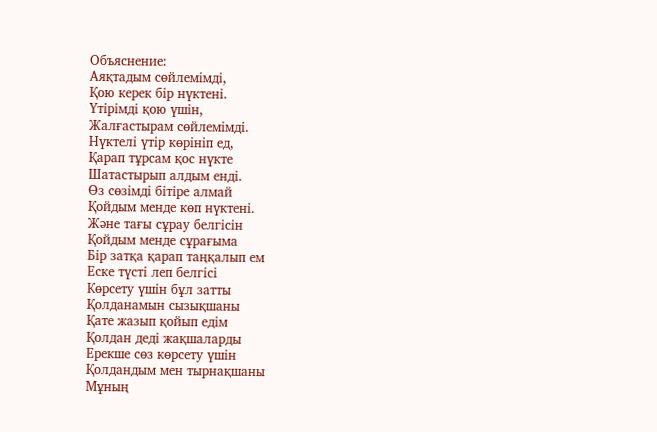Объяснение:
Аяқтадым сөйлемімді,
Қою керек бір нүктені.
Үтірімді қою үшін,
Жалғастырам сөйлемімді.
Нүктелі үтір көрініп ед,
Қарап тұрсам қос нүкте
Шатастырып алдым енді.
Өз сөзімді бітіре алмай
Қойдым менде көп нүктені.
Және тағы сұрау белгісін
Қойдым менде сұрағыма
Бір затқа қарап таңқалып ем
Еске түсті леп белгісі
Көрсету үшін бұл затты
Қолданамын сызықшаны
Қате жазып қойып едім
Қолдан деді жақшаларды
Ерекше сөз көрсету үшін
Қолдандым мен тырнақшаны
Мұның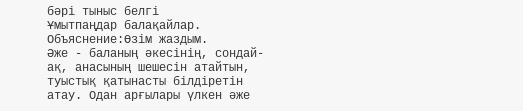бәрі тыныс белгі
Ұмытпаңдар балақайлар.
Объяснение:Өзім жаздым.
Әже - баланың әкесінің, сондай-ақ, анасының шешесін атайтын, туыстық қатынасты білдіретін атау. Одан арғылары үлкен әже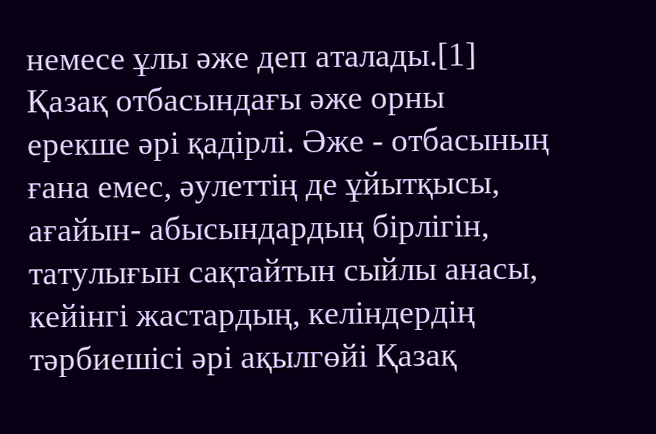немесе ұлы әже деп аталады.[1]
Қазақ отбасындағы әже орны ерекше әрі қадірлі. Әже - отбасының ғана емес, әулеттің де ұйытқысы, ағайын- абысындардың бірлігін, татулығын сақтайтын сыйлы анасы, кейінгі жастардың, келіндердің тәрбиешісі әрі ақылгөйі Қазақ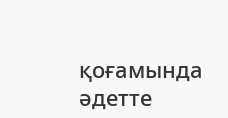қоғамында әдетте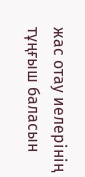жас отау иелерінің тұңғыш баласын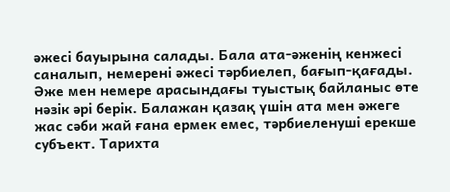әжесі бауырына салады. Бала ата-әженің кенжесі саналып, немерені әжесі тәрбиелеп, бағып-қағады. Әже мен немере арасындағы туыстық байланыс өте нәзік әрі берік. Балажан қазақ үшін ата мен әжеге жас сәби жай ғана ермек емес, тәрбиеленуші ерекше субъект. Тарихта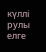күллі рулы елге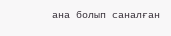ана болып саналған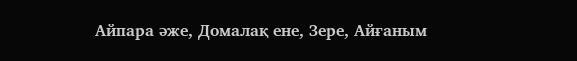Айпара әже, Домалақ ене, Зере, Айғаным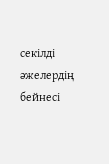секілді әжелердің бейнесі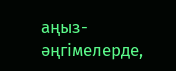аңыз-әңгімелерде,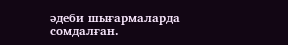әдеби шығармаларда сомдалған.